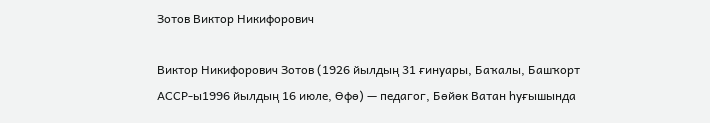Зотов Виктор Никифорович

Виктор Никифорович Зотов (1926 йылдың 31 ғинуары, Баҡалы, Башҡорт АССР-ы1996 йылдың 16 июле, Өфө) — педагог, Бөйөк Ватан һуғышында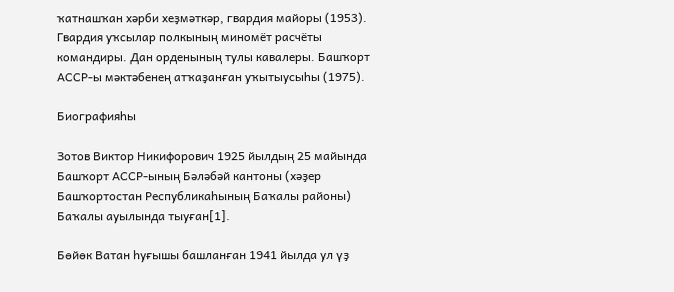ҡатнашҡан хәрби хеҙмәткәр, гвардия майоры (1953). Гвардия уҡсылар полкының миномёт расчёты командиры. Дан орденының тулы кавалеры. Башҡорт АССР-ы мәктәбенең атҡаҙанған уҡытыусыһы (1975).

Биографияһы

Зотов Виктор Никифорович 1925 йылдың 25 майында Башҡорт АССР-ының Бәләбәй кантоны (хәҙер Башҡортостан Республикаһының Баҡалы районы) Баҡалы ауылында тыуған[1].

Бөйөк Ватан һуғышы башланған 1941 йылда ул үҙ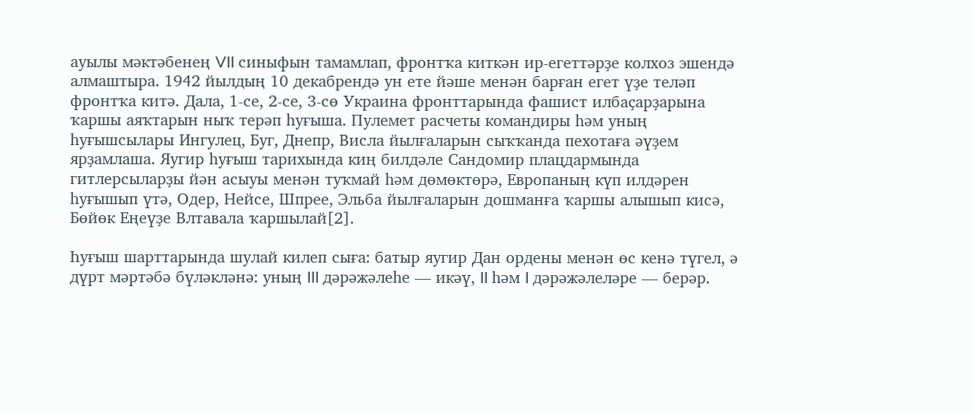ауылы мәктәбенең VII синыфын тамамлап, фронтҡа киткән ир-егеттәрҙе колхоз эшендә алмаштыра. 1942 йылдың 10 декабрендә ун ете йәше менән барған егет үҙе теләп фронтҡа китә. Дала, 1-се, 2-се, 3-сө Украина фронттарында фашист илбаҫарҙарына ҡаршы аяҡтарын ныҡ терәп һуғыша. Пулемет расчеты командиры һәм уның һуғышсылары Ингулец, Буг, Днепр, Висла йылғаларын сыҡҡанда пехотаға әүҙем ярҙамлаша. Яугир һуғыш тарихында киң билдәле Сандомир плацдармында гитлерсыларҙы йән асыуы менән туҡмай һәм дөмөктөрә, Европаның күп илдәрен һуғышып үтә, Одер, Нейсе, Шпрее, Эльба йылғаларын дошманға ҡаршы алышып кисә, Бөйөк Еңеүҙе Влтавала ҡаршылай[2].

Һуғыш шарттарында шулай килеп сыға: батыр яугир Дан ордены менән өс кенә түгел, ә дүрт мәртәбә бүләкләнә: уның III дәрәжәлеһе — икәү, II һәм I дәрәжәлеләре — берәр.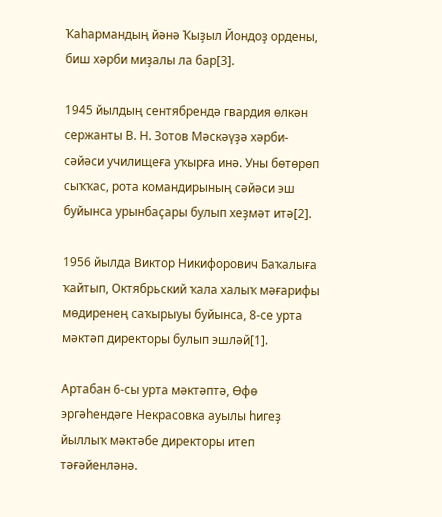Ҡаһармандың йәнә Ҡыҙыл Йондоҙ ордены, биш хәрби миҙалы ла бар[3].

1945 йылдың сентябрендә гвардия өлкән сержанты В. Н. Зотов Мәскәүҙә хәрби-сәйәси училищеға уҡырға инә. Уны бөтөрөп сыҡҡас, рота командирының сәйәси эш буйынса урынбаҫары булып хеҙмәт итә[2].

1956 йылда Виктор Никифорович Баҡалыға ҡайтып, Октябрьский ҡала халыҡ мәғарифы мөдиренең саҡырыуы буйынса, 8-се урта мәктәп директоры булып эшләй[1].

Артабан 6-сы урта мәктәптә, Өфө эргәһендәге Некрасовка ауылы һигеҙ йыллыҡ мәктәбе директоры итеп тәғәйенләнә.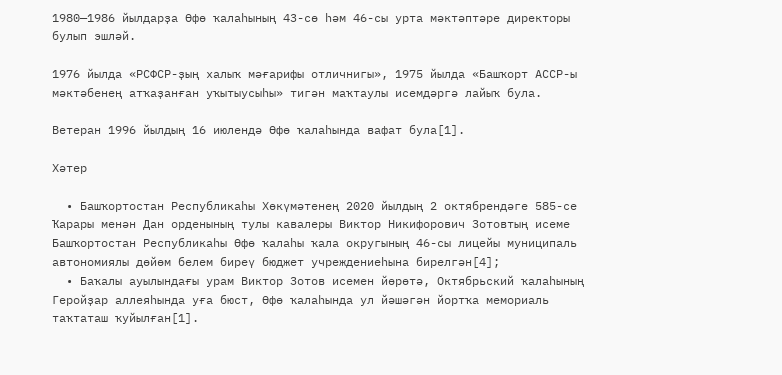1980—1986 йылдарҙа Өфө ҡалаһының 43-сө һәм 46-сы урта мәктәптәре директоры булып эшләй.

1976 йылда «РСФСР-ҙың халыҡ мәғарифы отличнигы», 1975 йылда «Башҡорт АССР-ы мәктәбенең атҡаҙанған уҡытыусыһы» тигән маҡтаулы исемдәргә лайыҡ була.

Ветеран 1996 йылдың 16 июлендә Өфө ҡалаһында вафат була[1].

Хәтер

  • Башҡортостан Республикаһы Хөкүмәтенең 2020 йылдың 2 октябрендәге 585-се Ҡарары менән Дан орденының тулы кавалеры Виктор Никифорович Зотовтың исеме Башҡортостан Республикаһы Өфө ҡалаһы ҡала округының 46-сы лицейы муниципаль автономиялы дөйөм белем биреү бюджет учреждениеһына бирелгән[4];
  • Баҡалы ауылындағы урам Виктор Зотов исемен йөрөтә, Октябрьский ҡалаһының Геройҙар аллеяһында уға бюст, Өфө ҡалаһында ул йәшәгән йортҡа мемориаль таҡтаташ ҡуйылған[1].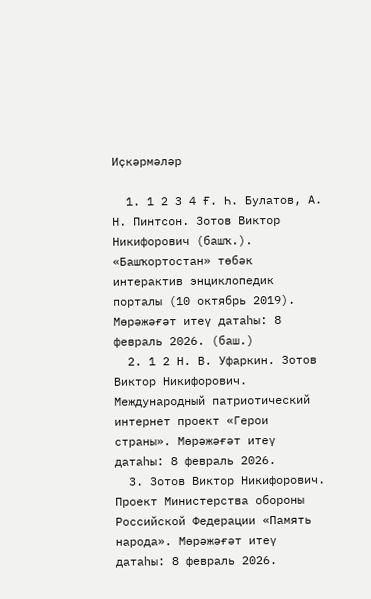Иҫкәрмәләр

  1. 1 2 3 4 Ғ. Һ. Булатов, А. Н. Пинтсон. Зотов Виктор Никифорович (башҡ.). «Башҡортостан» төбәк интерактив энциклопедик порталы (10 октябрь 2019). Мөрәжәғәт итеү датаһы: 8 февраль 2026. (баш.)
  2. 1 2 Н. В. Уфаркин. Зотов Виктор Никифорович. Международный патриотический интернет проект «Герои страны». Мөрәжәғәт итеү датаһы: 8 февраль 2026.
  3. Зотов Виктор Никифорович. Проект Министерства обороны Российской Федерации «Память народа». Мөрәжәғәт итеү датаһы: 8 февраль 2026.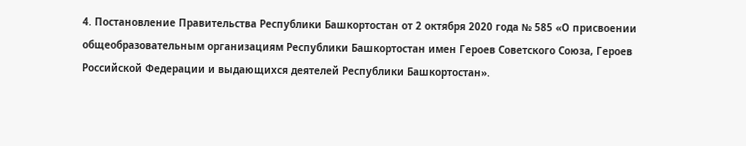4. Постановление Правительства Республики Башкортостан от 2 октября 2020 года № 585 «О присвоении общеобразовательным организациям Республики Башкортостан имен Героев Советского Союза, Героев Российской Федерации и выдающихся деятелей Республики Башкортостан».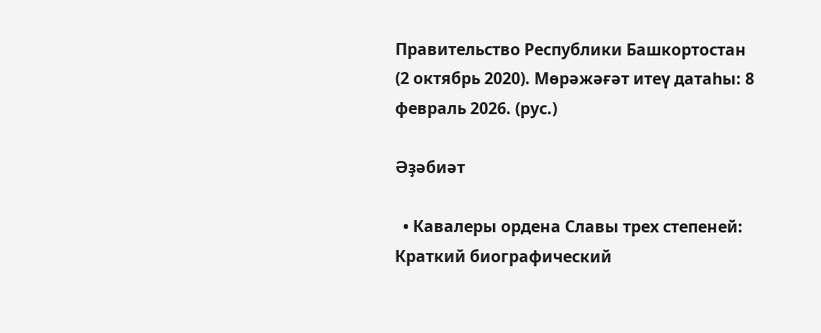Правительство Республики Башкортостан (2 октябрь 2020). Мөрәжәғәт итеү датаһы: 8 февраль 2026. (рус.)

Әҙәбиәт

  • Кавалеры ордена Славы трех степеней: Краткий биографический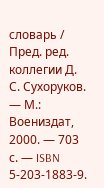словарь / Пред. ред. коллегии Д. С. Сухоруков. — М.: Воениздат, 2000. — 703 с. — ISBN 5-203-1883-9.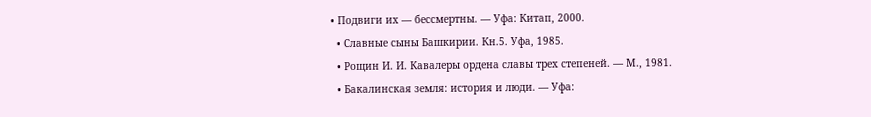• Подвиги их — бессмертны. — Уфа: Китап, 2000.
  • Славные сыны Башкирии. Кн.5. Уфа, 1985.
  • Рощин И. И. Кавалеры ордена славы трех степеней. — М., 1981.
  • Бакалинская земля: история и люди. — Уфа: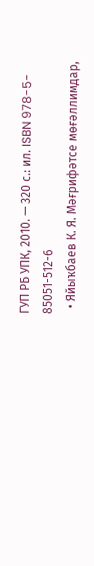ГУП РБ УПК, 2010. — 320 с.: ил. ISBN 978-5- 85051-512-6
  • Яйыҡбаев К. Я. Мәғрифәтсе мөғәллимдар,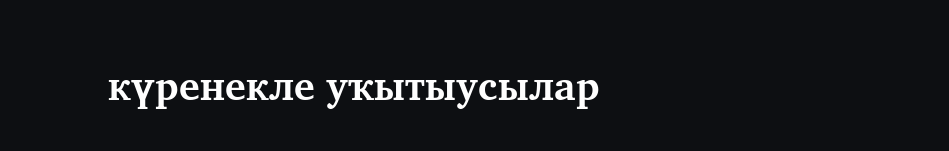күренекле уҡытыусылар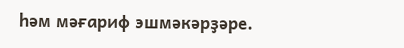һәм мәғариф эшмәкәрҙәре.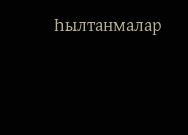Һылтанмалар